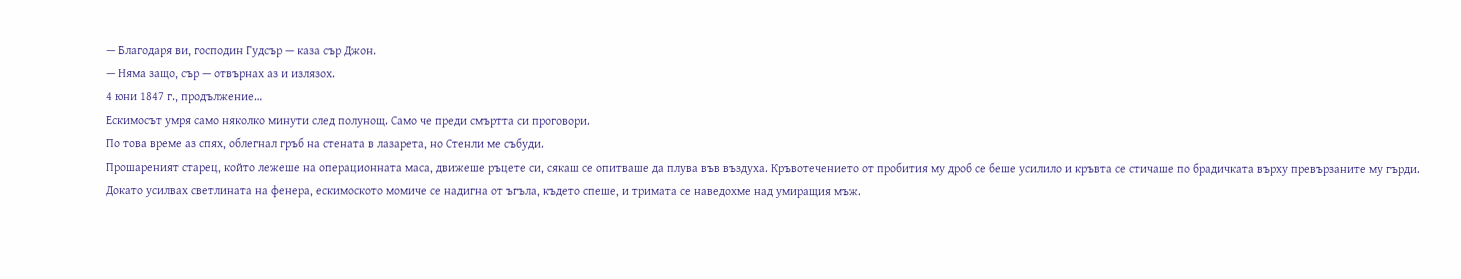— Благодаря ви, господин Гудсър — каза сър Джон.
— Няма защо, сър — отвърнах аз и излязох.
4 юни 1847 г., продължение…
Ескимосът умря само няколко минути след полунощ. Само че преди смъртта си проговори.
По това време аз спях, облегнал гръб на стената в лазарета, но Стенли ме събуди.
Прошареният старец, който лежеше на операционната маса, движеше ръцете си, сякаш се опитваше да плува във въздуха. Кръвотечението от пробития му дроб се беше усилило и кръвта се стичаше по брадичката върху превързаните му гърди.
Докато усилвах светлината на фенера, ескимоското момиче се надигна от ъгъла, където спеше, и тримата се наведохме над умиращия мъж.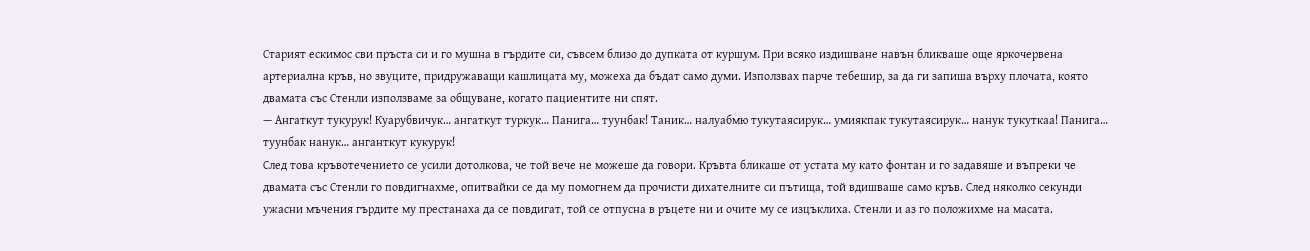Старият ескимос сви пръста си и го мушна в гърдите си, съвсем близо до дупката от куршум. При всяко издишване навън бликваше още яркочервена артериална кръв, но звуците, придружаващи кашлицата му, можеха да бъдат само думи. Използвах парче тебешир, за да ги запиша върху плочата, която двамата със Стенли използваме за общуване, когато пациентите ни спят.
— Ангаткут тукурук! Куарубвичук… ангаткут туркук… Панига… туунбак! Таник… налуабмю тукутаясирук… умиякпак тукутаясирук… нанук тукуткаа! Панига… туунбак нанук… анганткут кукурук!
След това кръвотечението се усили дотолкова, че той вече не можеше да говори. Кръвта бликаше от устата му като фонтан и го задавяше и въпреки че двамата със Стенли го повдигнахме, опитвайки се да му помогнем да прочисти дихателните си пътища, той вдишваше само кръв. След няколко секунди ужасни мъчения гърдите му престанаха да се повдигат, той се отпусна в ръцете ни и очите му се изцъклиха. Стенли и аз го положихме на масата.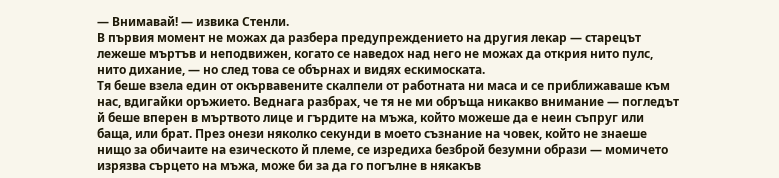— Внимавай! — извика Стенли.
В първия момент не можах да разбера предупреждението на другия лекар — старецът лежеше мъртъв и неподвижен, когато се наведох над него не можах да открия нито пулс, нито дихание, — но след това се обърнах и видях ескимоската.
Тя беше взела един от окървавените скалпели от работната ни маса и се приближаваше към нас, вдигайки оръжието. Веднага разбрах, че тя не ми обръща никакво внимание — погледът й беше вперен в мъртвото лице и гърдите на мъжа, който можеше да е неин съпруг или баща, или брат. През онези няколко секунди в моето съзнание на човек, който не знаеше нищо за обичаите на езическото й племе, се изредиха безброй безумни образи — момичето изрязва сърцето на мъжа, може би за да го погълне в някакъв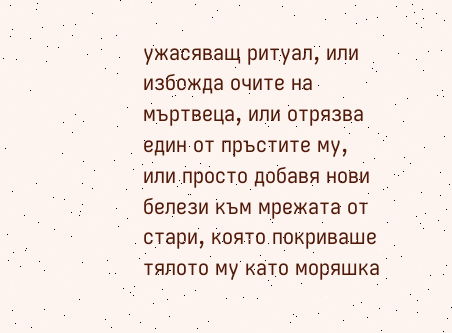ужасяващ ритуал, или избожда очите на мъртвеца, или отрязва един от пръстите му, или просто добавя нови белези към мрежата от стари, която покриваше тялото му като моряшка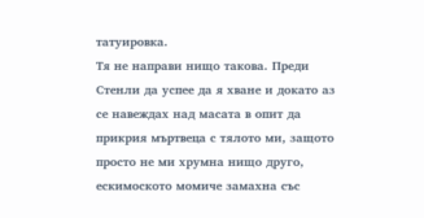татуировка.
Тя не направи нищо такова. Преди Стенли да успее да я хване и докато аз се навеждах над масата в опит да прикрия мъртвеца с тялото ми, защото просто не ми хрумна нищо друго, ескимоското момиче замахна със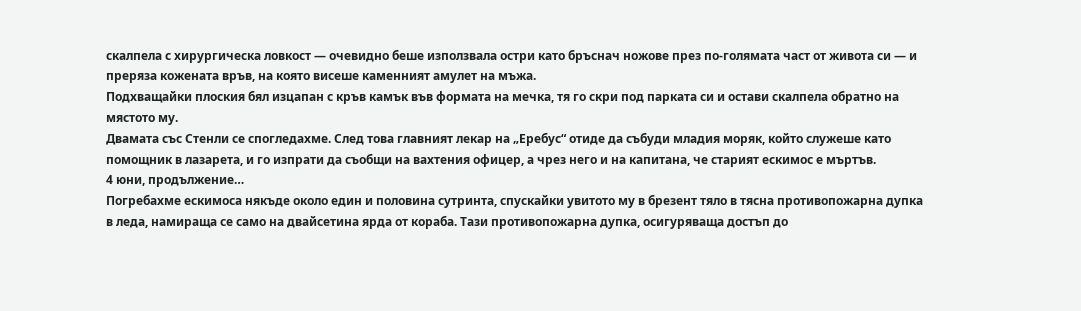скалпела с хирургическа ловкост — очевидно беше използвала остри като бръснач ножове през по-голямата част от живота си — и преряза кожената връв, на която висеше каменният амулет на мъжа.
Подхващайки плоския бял изцапан с кръв камък във формата на мечка, тя го скри под парката си и остави скалпела обратно на мястото му.
Двамата със Стенли се спогледахме. След това главният лекар на „Еребус“ отиде да събуди младия моряк, който служеше като помощник в лазарета, и го изпрати да съобщи на вахтения офицер, а чрез него и на капитана, че старият ескимос е мъртъв.
4 юни, продължение…
Погребахме ескимоса някъде около един и половина сутринта, спускайки увитото му в брезент тяло в тясна противопожарна дупка в леда, намираща се само на двайсетина ярда от кораба. Тази противопожарна дупка, осигуряваща достъп до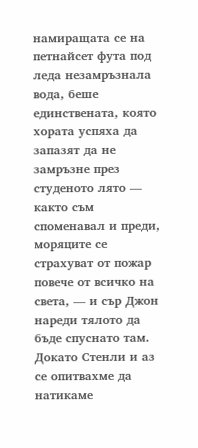намиращата се на петнайсет фута под леда незамръзнала вода, беше единствената, която хората успяха да запазят да не замръзне през студеното лято — както съм споменавал и преди, моряците се страхуват от пожар повече от всичко на света, — и сър Джон нареди тялото да бъде спуснато там. Докато Стенли и аз се опитвахме да натикаме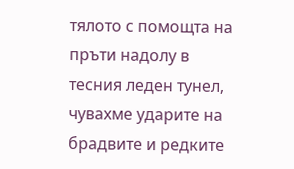тялото с помощта на пръти надолу в тесния леден тунел, чувахме ударите на брадвите и редките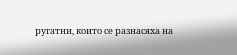ругатни, които се разнасяха на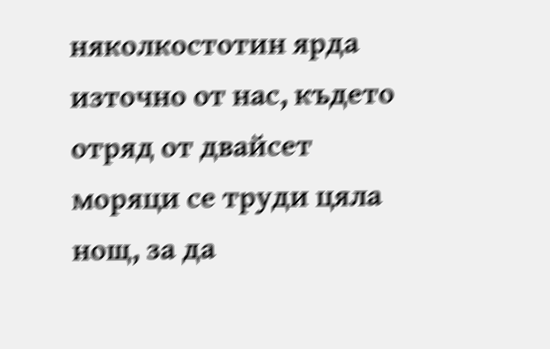няколкостотин ярда източно от нас, където отряд от двайсет моряци се труди цяла нощ, за да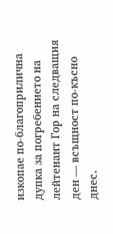изкопае по-благоприлична дупка за погребението на лейтенант Гор на следващия ден — всъщност по-късно днес.